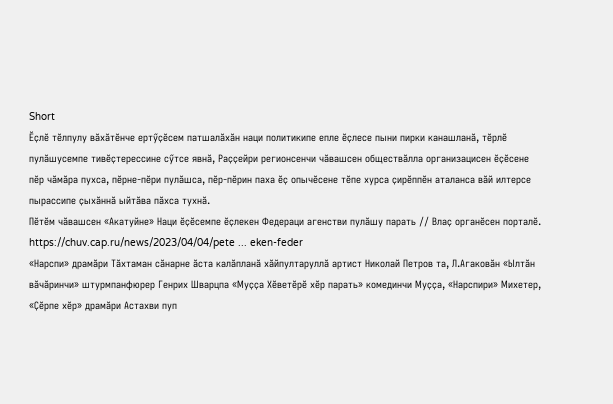Short
Ӗҫлӗ тӗлпулу вӑхӑтӗнче ертӳҫӗсем патшалӑхӑн наци политикипе епле ӗҫлесе пыни пирки канашланӑ, тӗрлӗ пулӑшусемпе тивӗҫтерессине сӳтсе явнӑ, Раҫҫейри регионсенчи чӑвашсен обществӑлла организацисен ӗҫӗсене пӗр чӑмӑра пухса, пӗрне-пӗри пулӑшса, пӗр-пӗрин паха ӗҫ опычӗсене тӗпе хурса ҫирӗппӗн аталанса вӑй илтерсе пырассипе ҫыхӑннӑ ыйтӑва пӑхса тухнӑ.
Пӗтӗм чӑвашсен «Акатуйне» Наци ӗҫӗсемпе ӗҫлекен Федераци агенстви пулӑшу парать // Влаҫ органӗсен порталӗ. https://chuv.cap.ru/news/2023/04/04/pete ... eken-feder
«Нарспи» драмӑри Тӑхтаман сӑнарне ӑста калӑпланӑ хӑйпултаруллӑ артист Николай Петров та, Л.Агаковӑн «Ылтӑн вӑчӑринчи» штурмпанфюрер Генрих Шварцпа «Муҫҫа Хӗветӗрӗ хӗр парать» комединчи Муҫҫа, «Нарспири» Михетер, «Ҫӗрпе хӗр» драмӑри Астахви пуп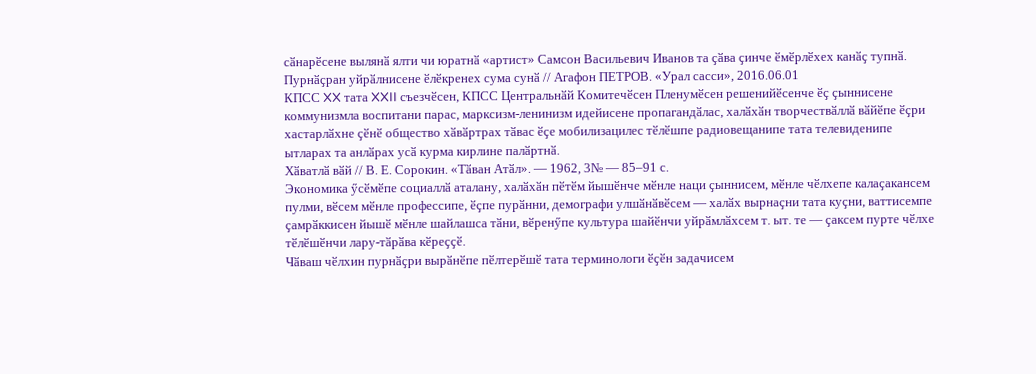сӑнарӗсене вылянӑ ялти чи юратнӑ «артист» Самсон Васильевич Иванов та ҫӑва ҫинче ӗмӗрлӗхех канӑҫ тупнӑ.
Пурнӑҫран уйрӑлнисене ӗлӗкренех сума сунӑ // Агафон ПЕТРОВ. «Урал сасси», 2016.06.01
КПСС XX тата XXII съезчӗсен, КПСС Центральнӑй Комитечӗсен Пленумӗсен решенийӗсенче ӗҫ ҫыннисене коммунизмла воспитани парас, марксизм-ленинизм идейисене пропагандӑлас, халӑхӑн творчествӑллӑ вӑйӗпе ӗҫри хастарлӑхне ҫӗнӗ общество хӑвӑртрах тӑвас ӗҫе мобилизацилес тӗлӗшпе радиовещанипе тата телевиденипе ытларах та анлӑрах усӑ курма кирлине палӑртнӑ.
Хӑватлӑ вӑй // В. Е. Сорокин. «Тӑван Атӑл». — 1962, 3№ — 85–91 с.
Экономика ӳсӗмӗпе социаллӑ аталану, халӑхӑн пӗтӗм йышӗнче мӗнле наци ҫыннисем, мӗнле чӗлхепе калаҫакансем пулми, вӗсем мӗнле профессипе, ӗҫпе пурӑнни, демографи улшӑнӑвӗсем — халӑх вырнаҫни тата куҫни, ваттисемпе ҫамрӑккисен йышӗ мӗнле шайлашса тӑни, вӗренӳпе культура шайӗнчи уйрӑмлӑхсем т. ыт. те — ҫаксем пурте чӗлхе тӗлӗшӗнчи лару-тӑрӑва кӗреҫҫӗ.
Чӑваш чӗлхин пурнӑҫри вырӑнӗпе пӗлтерӗшӗ тата терминологи ӗҫӗн задачисем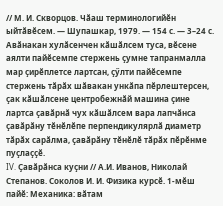// М. И. Скворцов. Чӑаш терминологийӗн ыйтӑвӗсем. — Шупашкар, 1979. — 154 с. — 3–24 с.
Авӑнакан хулӑсенчен кӑшӑлсем туса, вӗсене аялти пайӗсемпе стержень ҫумне тапранмалла мар ҫирӗплетсе лартсан, ҫӳлти пайӗсемпе стержень тӑрӑх шӑвакан ункӑпа пӗрлештерсен, ҫак кӑшӑлсене центробежнӑй машина ҫине лартса ҫавӑрнӑ чух кӑшӑлсем вара лапчӑнса ҫавӑрӑну тӗнӗлӗпе перпендикулярлӑ диаметр тӑрӑх сарӑлма, ҫавӑрӑну тӗнӗлӗ тӑрӑх пӗрӗнме пуҫлаҫҫӗ.
IV. Ҫавӑрӑнса куҫни // А.И. Иванов, Николай Степанов. Соколов И. И. Физика курсӗ. 1-мӗш пайӗ: Механика: вӑтам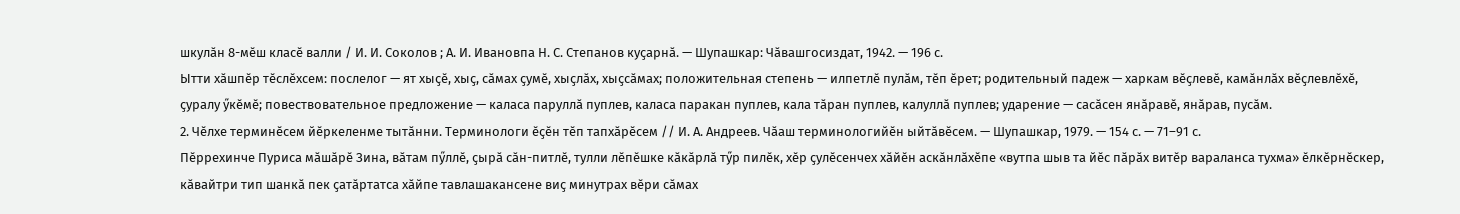шкулӑн 8-мӗш класӗ валли / И. И. Соколов ; А. И. Ивановпа Н. С. Степанов куҫарнӑ. — Шупашкар: Чӑвашгосиздат, 1942. — 196 с.
Ытти хӑшпӗр тӗслӗхсем: послелог — ят хыҫӗ, хыҫ, сӑмах ҫумӗ, хыҫлӑх, хыҫсӑмах; положительная степень — илпетлӗ пулӑм, тӗп ӗрет; родительный падеж — харкам вӗҫлевӗ, камӑнлӑх вӗҫлевлӗхӗ, ҫуралу ӳкӗмӗ; повествовательное предложение — каласа паруллӑ пуплев, каласа паракан пуплев, кала тӑран пуплев, калуллӑ пуплев; ударение — сасӑсен янӑравӗ, янӑрав, пусӑм.
2. Чӗлхе терминӗсем йӗркеленме тытӑнни. Терминологи ӗҫӗн тӗп тапхӑрӗсем // И. А. Андреев. Чӑаш терминологийӗн ыйтӑвӗсем. — Шупашкар, 1979. — 154 с. — 71–91 с.
Пӗррехинче Пуриса мӑшӑрӗ Зина, вӑтам пӳллӗ, ҫырӑ сӑн-питлӗ, тулли лӗпӗшке кӑкӑрлӑ тӳр пилӗк, хӗр ҫулӗсенчех хӑйӗн аскӑнлӑхӗпе «вутпа шыв та йӗс пӑрӑх витӗр вараланса тухма» ӗлкӗрнӗскер, кӑвайтри тип шанкӑ пек ҫатӑртатса хӑйпе тавлашакансене виҫ минутрах вӗри сӑмах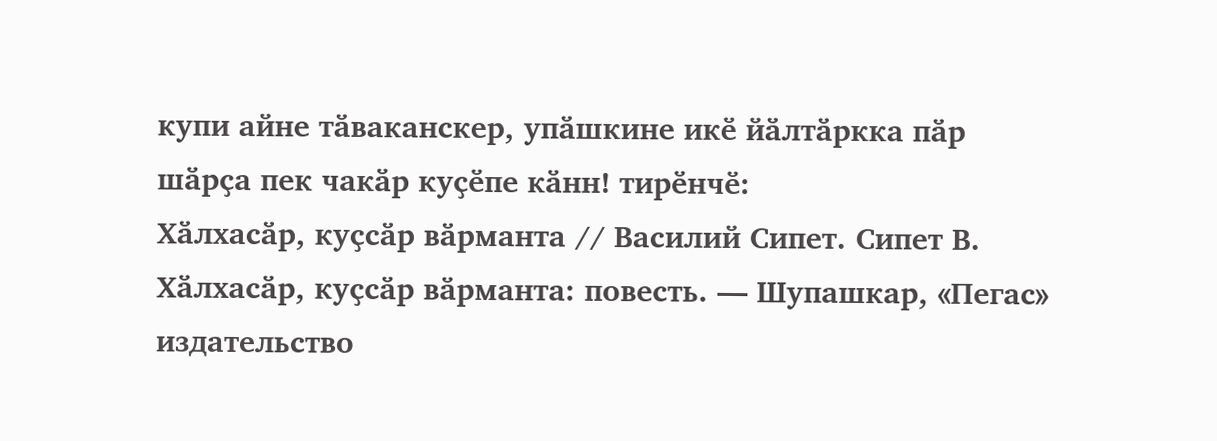купи айне тӑваканскер, упӑшкине икӗ йӑлтӑркка пӑр шӑрҫа пек чакӑр куҫӗпе кӑнн! тирӗнчӗ:
Хӑлхасӑр, куҫсӑр вӑрманта // Василий Сипет. Сипет В. Хӑлхасӑр, куҫсӑр вӑрманта: повесть. — Шупашкар, «Пегас» издательство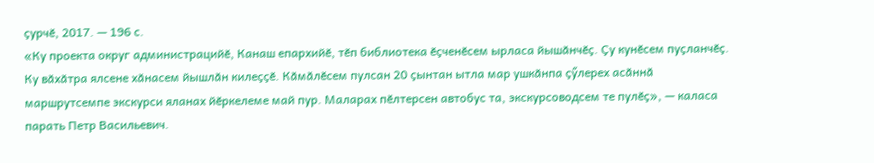ҫурчӗ, 2017. — 196 с.
«Ку проекта округ администрацийӗ, Канаш епархийӗ, тӗп библиотека ӗҫченӗсем ырласа йышӑнчӗҫ. Ҫу кунӗсем пуҫланчӗҫ. Ку вӑхӑтра ялсене хӑнасем йышлӑн килеҫҫӗ. Кӑмӑлӗсем пулсан 20 ҫынтан ытла мар ушкӑнпа ҫӳлерех асӑннӑ маршрутсемпе экскурси яланах йӗркелеме май пур. Маларах пӗлтерсен автобус та, экскурсоводсем те пулӗҫ», — каласа парать Петр Васильевич.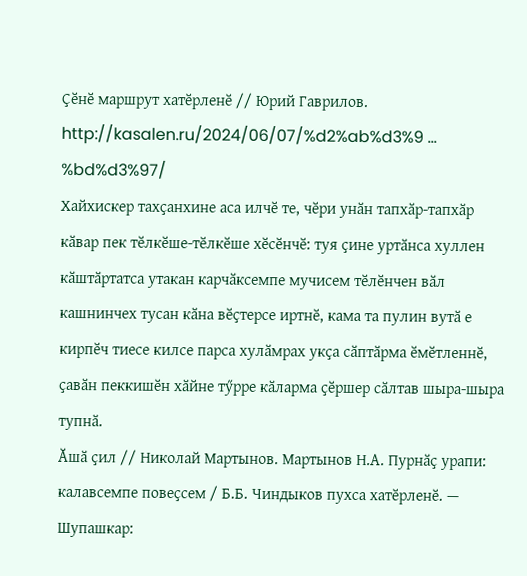Ҫӗнӗ маршрут хатӗрленӗ // Юрий Гаврилов. http://kasalen.ru/2024/06/07/%d2%ab%d3%9 ... %bd%d3%97/
Хайхискер тахҫанхине аса илчӗ те, чӗри унӑн тапхӑр-тапхӑр кӑвар пек тӗлкӗше-тӗлкӗше хӗсӗнчӗ: туя ҫине уртӑнса хуллен кӑштӑртатса утакан карчӑксемпе мучисем тӗлӗнчен вӑл кашнинчех тусан кӑна вӗҫтерсе иртнӗ, кама та пулин вутӑ е кирпӗч тиесе килсе парса хулӑмрах укҫа сӑптӑрма ӗмӗтленнӗ, ҫавӑн пеккишӗн хӑйне тӳрре кӑларма ҫӗршер сӑлтав шыра-шыра тупнӑ.
Ӑшӑ ҫил // Николай Мартынов. Мартынов Н.А. Пурнӑҫ урапи: калавсемпе повеҫсем / Б.Б. Чиндыков пухса хатӗрленӗ. — Шупашкар: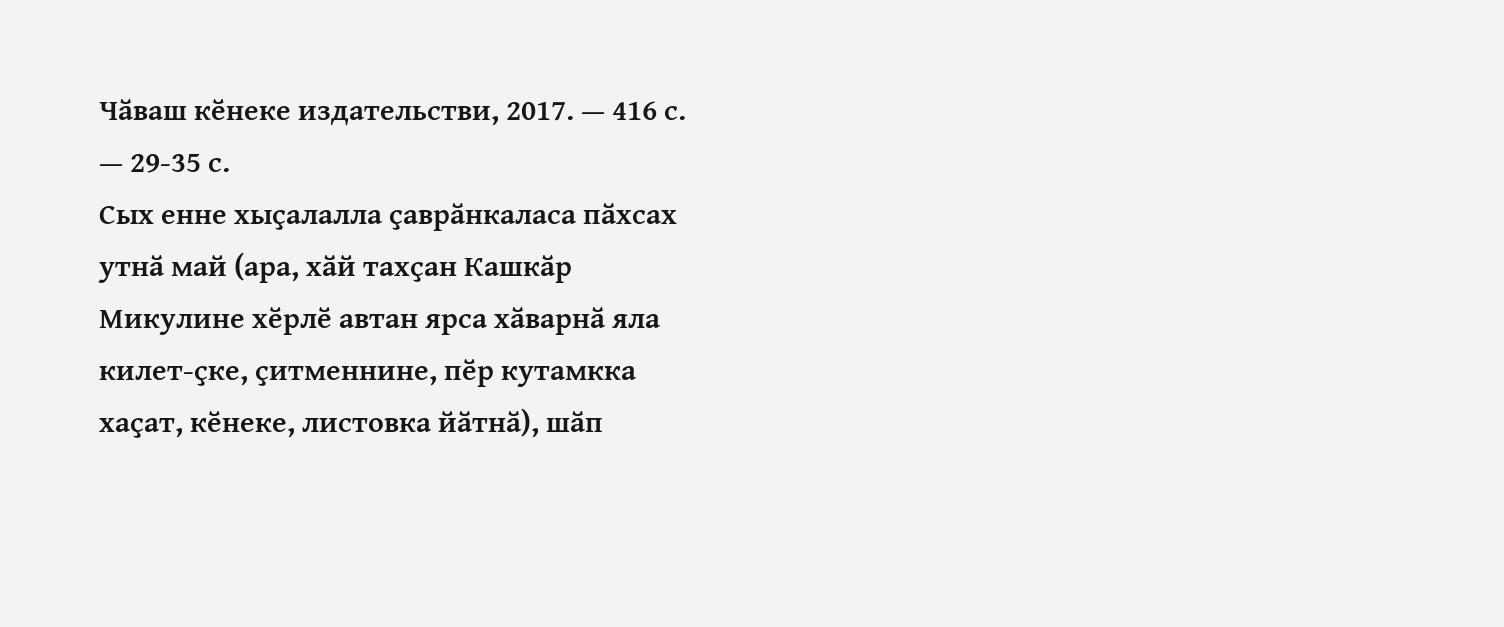Чӑваш кӗнеке издательстви, 2017. — 416 с. — 29-35 с.
Сых енне хыҫалалла ҫаврӑнкаласа пӑхсах утнӑ май (ара, хӑй тахҫан Кашкӑр Микулине хӗрлӗ автан ярса хӑварнӑ яла килет-ҫке, ҫитменнине, пӗр кутамкка хаҫат, кӗнеке, листовка йӑтнӑ), шӑп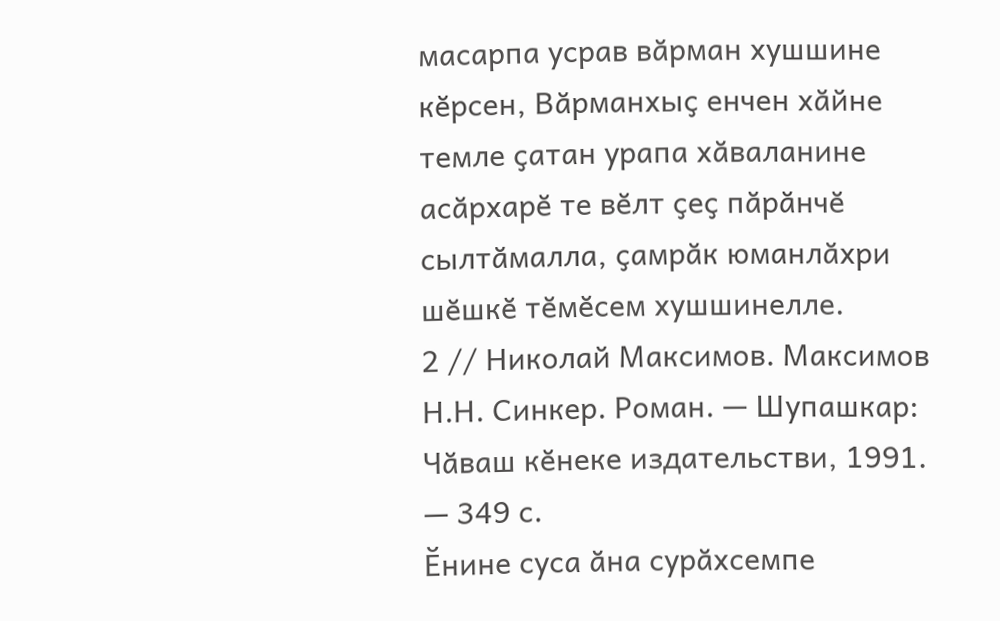масарпа усрав вӑрман хушшине кӗрсен, Вӑрманхыҫ енчен хӑйне темле ҫатан урапа хӑваланине асӑрхарӗ те вӗлт ҫеҫ пӑрӑнчӗ сылтӑмалла, ҫамрӑк юманлӑхри шӗшкӗ тӗмӗсем хушшинелле.
2 // Николай Максимов. Максимов Н.Н. Синкер. Роман. — Шупашкар: Чӑваш кӗнеке издательстви, 1991. — 349 с.
Ӗнине суса ӑна сурӑхсемпе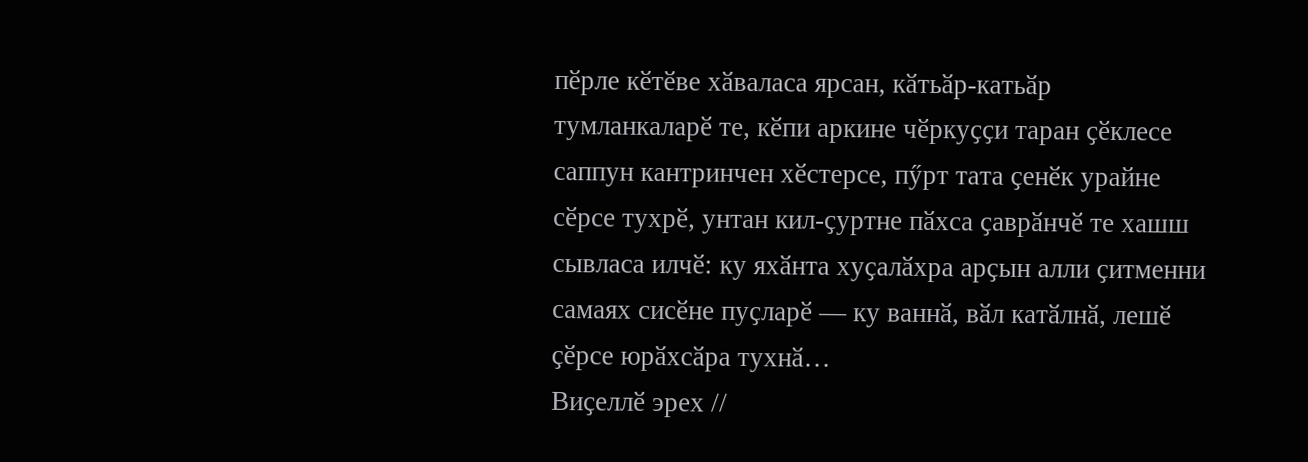пӗрле кӗтӗве хӑваласа ярсан, кӑтьӑр-катьӑр тумланкаларӗ те, кӗпи аркине чӗркуҫҫи таран ҫӗклесе саппун кантринчен хӗстерсе, пӳрт тата ҫенӗк урайне сӗрсе тухрӗ, унтан кил-ҫуртне пӑхса ҫаврӑнчӗ те хашш сывласа илчӗ: ку яхӑнта хуҫалӑхра арҫын алли ҫитменни самаях сисӗне пуҫларӗ — ку ваннӑ, вӑл катӑлнӑ, лешӗ ҫӗрсе юрӑхсӑра тухнӑ…
Виҫеллӗ эрех //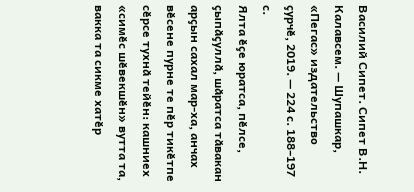Василий Сипет. Сипет В.Н. Калавсем. — Шупашкар, «Пегас» издательство ҫурчӗ, 2019. — 224 с. 188–197 с.
Ялта ӗҫе юратса, пӗлсе, ҫыпӑҫуллӑ, шӑратса тӑвакан арҫын сахал мар-ха, анчах вӗсене пурне те пӗр тикӗтпе сӗрсе тухнӑ тейӗн: кашниех «симӗс шӗвекшӗн» вутта та, вакка та сикме хатӗр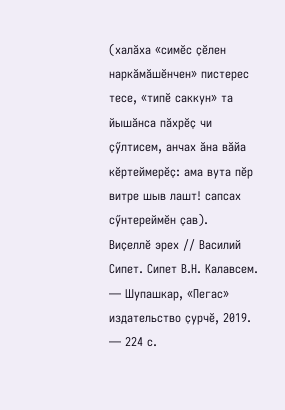(халӑха «симӗс ҫӗлен наркӑмӑшӗнчен» пистерес тесе, «типӗ саккун» та йышӑнса пӑхрӗҫ чи ҫӳлтисем, анчах ӑна вӑйа кӗртеймерӗҫ: ама вута пӗр витре шыв лашт! сапсах сӳнтереймӗн ҫав).
Виҫеллӗ эрех // Василий Сипет. Сипет В.Н. Калавсем. — Шупашкар, «Пегас» издательство ҫурчӗ, 2019. — 224 с.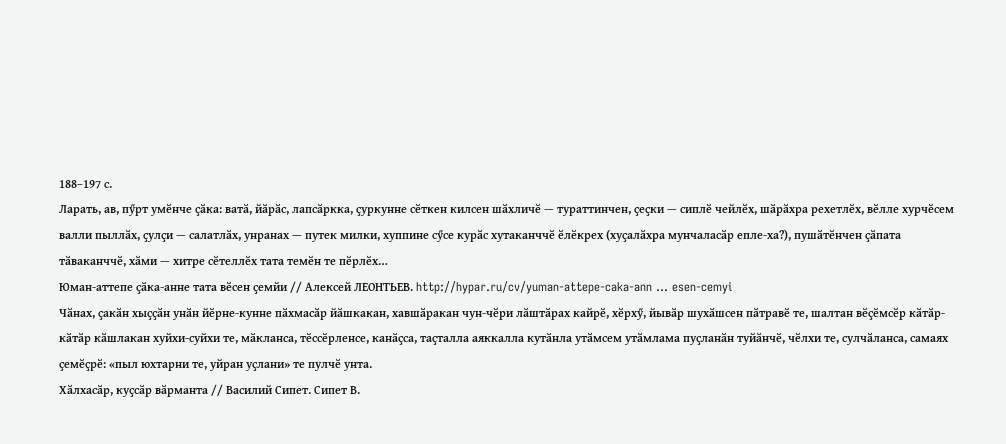188–197 с.
Ларать, ав, пӳрт умӗнче ҫӑка: ватӑ, йӑрӑс, лапсӑркка, ҫуркунне сӗткен килсен шӑхличӗ — тураттинчен, ҫеҫки — сиплӗ чейлӗх, шӑрӑхра рехетлӗх, вӗлле хурчӗсем валли пыллӑх, ҫулҫи — салатлӑх, унранах — путек милки, хуппине сӳсе курӑс хутаканччӗ ӗлӗкрех (хуҫалӑхра мунчаласӑр епле-ха?), пушӑтӗнчен ҫӑпата тӑваканччӗ, хӑми — хитре сӗтеллӗх тата темӗн те пӗрлӗх…
Юман-аттепе ҫӑка-анне тата вӗсен ҫемйи // Алексей ЛЕОНТЬЕВ. http://hypar.ru/cv/yuman-attepe-caka-ann ... esen-cemyi
Чӑнах, ҫакӑн хыҫҫӑн унӑн йӗрне-кунне пӑхмасӑр йӑшкакан, хавшӑракан чун-чӗри лӑштӑрах кайрӗ, хӗрхӳ, йывӑр шухӑшсен пӑтравӗ те, шалтан вӗҫӗмсӗр кӑтӑр-кӑтӑр кӑшлакан хуйхи-суйхи те, мӑкланса, тӗссӗрленсе, канӑҫса, таҫталла аяккалла кутӑнла утӑмсем утӑмлама пуҫланӑн туйӑнчӗ, чӗлхи те, сулчӑланса, самаях ҫемӗҫрӗ: «пыл юхтарни те, уйран уҫлани» те пулчӗ унта.
Хӑлхасӑр, куҫсӑр вӑрманта // Василий Сипет. Сипет В.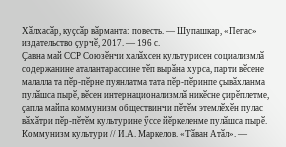Хӑлхасӑр, куҫсӑр вӑрманта: повесть. — Шупашкар, «Пегас» издательство ҫурчӗ, 2017. — 196 с.
Ҫавна май ССР Союзӗнчи халӑхсен культурисен социализмлӑ содержанине аталантарассине тӗп вырӑна хурса, парти вӗсене малалла та пӗр-пӗрне пуянлатма тата пӗр-пӗринпе ҫывӑхланма пулӑшса пырӗ, вӗсен интернационализмлӑ никӗсне ҫирӗплетме, ҫапла майпа коммунизм обществинчи пӗтӗм этемлӗхӗн пулас вӑхӑтри пӗр-пӗтӗм культурине ӳссе йӗркеленме пулӑшса пырӗ.
Коммунизм культури // И.А. Маркелов. «Тӑван Атӑл». —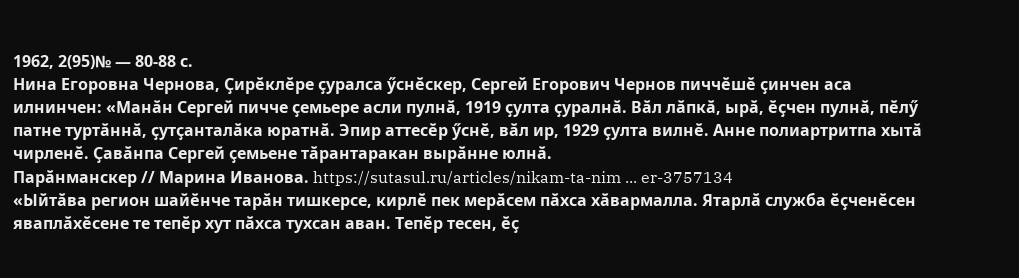1962, 2(95)№ — 80-88 с.
Нина Егоровна Чернова, Ҫирӗклӗре ҫуралса ӳснӗскер, Сергей Егорович Чернов пиччӗшӗ ҫинчен аса илнинчен: «Манӑн Сергей пичче ҫемьере асли пулнӑ, 1919 ҫулта ҫуралнӑ. Вӑл лӑпкӑ, ырӑ, ӗҫчен пулнӑ, пӗлӳ патне туртӑннӑ, ҫутҫанталӑка юратнӑ. Эпир аттесӗр ӳснӗ, вӑл ир, 1929 ҫулта вилнӗ. Анне полиартритпа хытӑ чирленӗ. Ҫавӑнпа Сергей ҫемьене тӑрантаракан вырӑнне юлнӑ.
Парӑнманскер // Марина Иванова. https://sutasul.ru/articles/nikam-ta-nim ... er-3757134
«Ыйтӑва регион шайӗнче тарӑн тишкерсе, кирлӗ пек мерӑсем пӑхса хӑвармалла. Ятарлӑ служба ӗҫченӗсен яваплӑхӗсене те тепӗр хут пӑхса тухсан аван. Тепӗр тесен, ӗҫ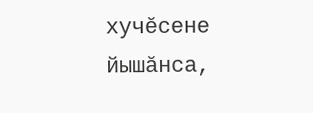хучӗсене йышӑнса,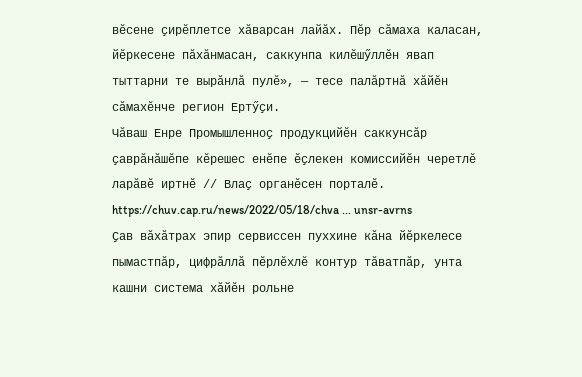вӗсене ҫирӗплетсе хӑварсан лайӑх. Пӗр сӑмаха каласан, йӗркесене пӑхӑнмасан, саккунпа килӗшӳллӗн явап тыттарни те вырӑнлӑ пулӗ», — тесе палӑртнӑ хӑйӗн сӑмахӗнче регион Ертӳҫи.
Чӑваш Енре Промышленноҫ продукцийӗн саккунсӑр ҫаврӑнӑшӗпе кӗрешес енӗпе ӗҫлекен комиссийӗн черетлӗ ларӑвӗ иртнӗ // Влаҫ органӗсен порталӗ. https://chuv.cap.ru/news/2022/05/18/chva ... unsr-avrns
Ҫав вӑхӑтрах эпир сервиссен пуххине кӑна йӗркелесе пымастпӑр, цифрӑллӑ пӗрлӗхлӗ контур тӑватпӑр, унта кашни система хӑйӗн рольне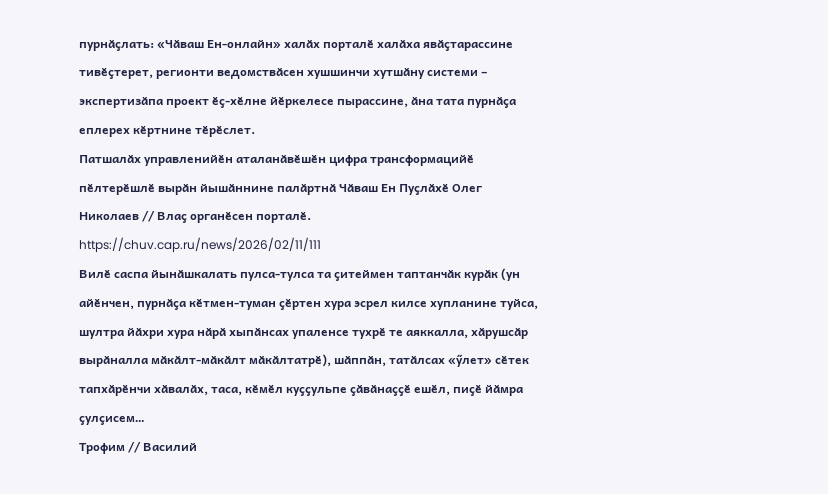пурнӑҫлать: «Чӑваш Ен-онлайн» халӑх порталӗ халӑха явӑҫтарассине тивӗҫтерет, регионти ведомствӑсен хушшинчи хутшӑну системи – экспертизӑпа проект ӗҫ-хӗлне йӗркелесе пырассине, ӑна тата пурнӑҫа еплерех кӗртнине тӗрӗслет.
Патшалӑх управленийӗн аталанӑвӗшӗн цифра трансформацийӗ пӗлтерӗшлӗ вырӑн йышӑннине палӑртнӑ Чӑваш Ен Пуҫлӑхӗ Олег Николаев // Влаҫ органӗсен порталӗ. https://chuv.cap.ru/news/2026/02/11/111
Вилӗ саспа йынӑшкалать пулса-тулса та ҫитеймен таптанчӑк курӑк (ун айӗнчен, пурнӑҫа кӗтмен-туман ҫӗртен хура эсрел килсе хупланине туйса, шултра йӑхри хура нӑрӑ хыпӑнсах упаленсе тухрӗ те аяккалла, хӑрушсӑр вырӑналла мӑкӑлт-мӑкӑлт мӑкӑлтатрӗ), шӑппӑн, татӑлсах «ӳлет» сӗтек тапхӑрӗнчи хӑвалӑх, таса, кӗмӗл куҫҫульпе ҫӑвӑнаҫҫӗ ешӗл, пиҫӗ йӑмра ҫулҫисем…
Трофим // Василий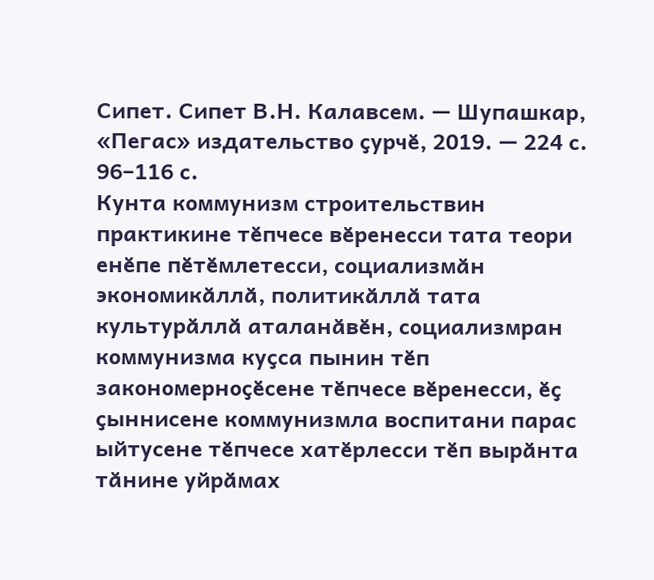Сипет. Сипет В.Н. Калавсем. — Шупашкар, «Пегас» издательство ҫурчӗ, 2019. — 224 с. 96–116 с.
Кунта коммунизм строительствин практикине тӗпчесе вӗренесси тата теори енӗпе пӗтӗмлетесси, социализмӑн экономикӑллӑ, политикӑллӑ тата культурӑллӑ аталанӑвӗн, социализмран коммунизма куҫса пынин тӗп закономерноҫӗсене тӗпчесе вӗренесси, ӗҫ ҫыннисене коммунизмла воспитани парас ыйтусене тӗпчесе хатӗрлесси тӗп вырӑнта тӑнине уйрӑмах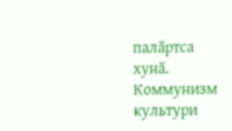палӑртса хунӑ.
Коммунизм культури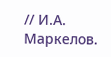// И.А. Маркелов.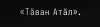«Тӑван Атӑл».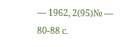— 1962, 2(95)№ — 80-88 с.